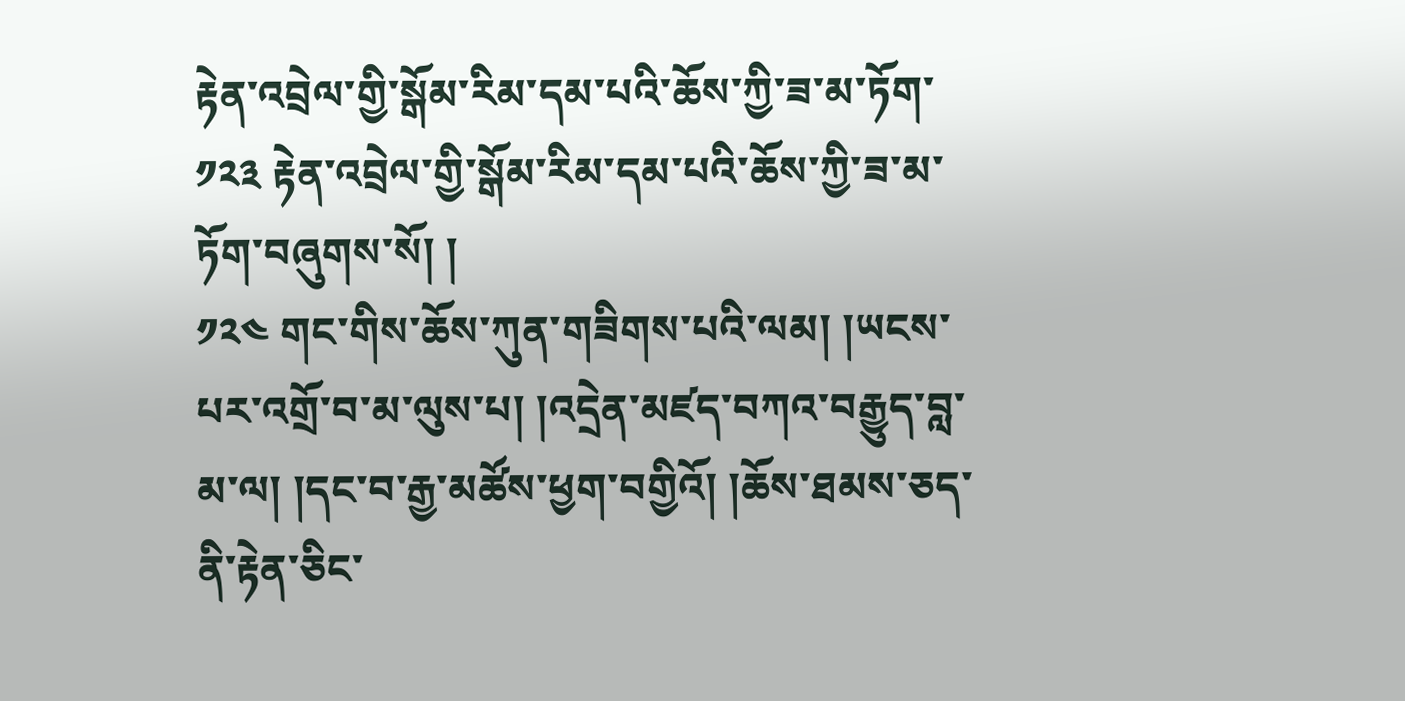རྟེན་འབྲེལ་གྱི་སྒོམ་རིམ་དམ་པའི་ཆོས་ཀྱི་ཟ་མ་ཏོག་
༡༢༣ རྟེན་འབྲེལ་གྱི་སྒོམ་རིམ་དམ་པའི་ཆོས་ཀྱི་ཟ་མ་ཏོག་བཞུགས་སོ། །
༡༢༤ གང་གིས་ཆོས་ཀུན་གཟིགས་པའི་ལམ། །ཡངས་པར་འགྲོ་བ་མ་ལུས་པ། །འདྲེན་མཛད་བཀའ་བརྒྱུད་བླ་མ་ལ། །དང་བ་རྒྱ་མཚོས་ཕྱག་བགྱིའོ། །ཆོས་ཐམས་ཅད་ནི་རྟེན་ཅིང་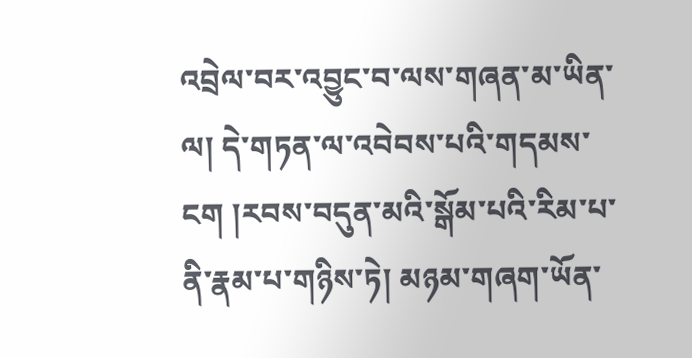འབྲེལ་བར་འབྱུང་བ་ལས་གཞན་མ་ཡིན་ལ། དེ་གཏན་ལ་འབེབས་པའི་གདམས་ངག །རབས་བདུན་མའི་སྒོམ་པའི་རིམ་པ་ནི་རྣམ་པ་གཉིས་ཏེ། མཉམ་གཞག་ཡོན་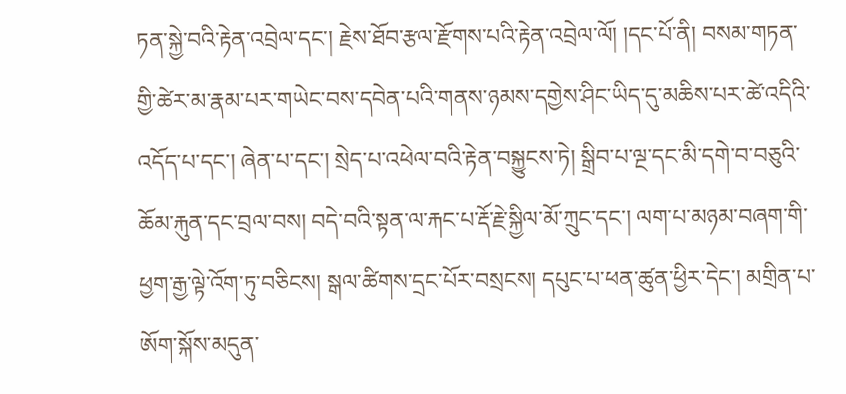ཏན་སྐྱེ་བའི་རྟེན་འབྲེལ་དང་། རྗེས་ཐོབ་རྩལ་རྫོགས་པའི་རྟེན་འབྲེལ་ལོ། །དང་པོ་ནི། བསམ་གཏན་གྱི་ཚེར་མ་རྣམ་པར་གཡེང་བས་དབེན་པའི་གནས་ཉམས་དགྱེས་ཤིང་ཡིད་དུ་མཆིས་པར་ཚེ་འདིའི་འདོད་པ་དང་། ཞེན་པ་དང་། སྲེད་པ་འཕེལ་བའི་རྟེན་བསྐྱུངས་ཏེ། སྒྲིབ་པ་ལྔ་དང་མི་དགེ་བ་བཅུའི་ཆོམ་རྐུན་དང་བྲལ་བས། བདེ་བའི་སྟན་ལ་རྐང་པ་རྡོ་རྗེ་སྐྱིལ་མོ་ཀྲུང་དང་། ལག་པ་མཉམ་བཞག་གི་ཕྱག་རྒྱ་ལྟེ་འོག་ཏུ་བཅིངས། སྒལ་ཚིགས་དྲང་པོར་བསྲངས། དཔུང་པ་ཕན་ཚུན་ཕྱིར་དེང་། མགྲིན་པ་ཨོག་སྐོས་མདུན་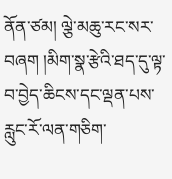ནོན་ཙམ། ལྕེ་མཆུ་རང་སར་བཞག །མིག་སྣ་རྩེའི་ཐད་དུ་ལྟ་བ་བྱེད་ཆིངས་དང་ལྡན་པས་རླུང་རོ་ལན་གཅིག་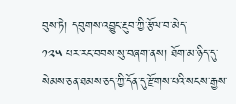བུས་ཏེ། དབུགས་འབྱུང་རྔུབ་ཀྱི་རྩོལ་བ་མེད་
༡༢༥ པར་རང་བབས་སུ་བཞག་ནས། ཐོག་མ་ཉིད་དུ་སེམས་ཅན་ཐམས་ཅད་ཀྱི་དོན་དུ་རྫོགས་པའི་སངས་རྒྱས་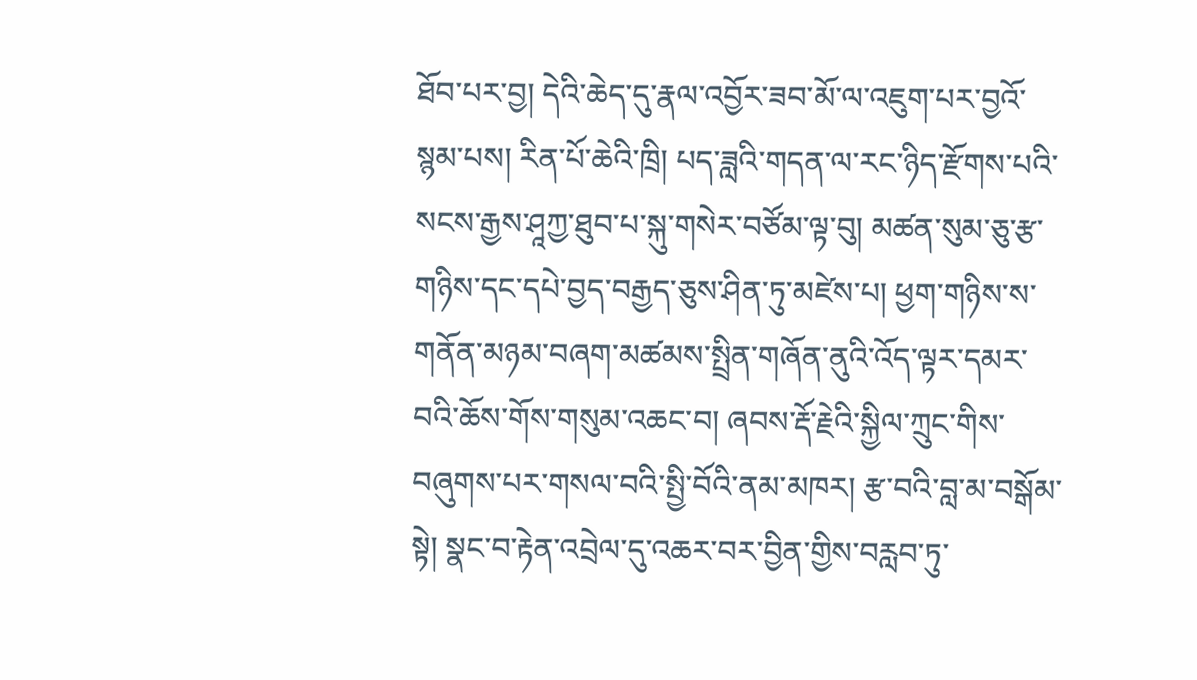ཐོབ་པར་བྱ། དེའི་ཆེད་དུ་རྣལ་འབྱོར་ཟབ་མོ་ལ་འཇུག་པར་བྱའོ་སྙམ་པས། རིན་པོ་ཆེའི་ཁྲི། པད་ཟླའི་གདན་ལ་རང་ཉིད་རྫོགས་པའི་སངས་རྒྱས་ཤཱཀྱ་ཐུབ་པ་སྐུ་གསེར་བཙོམ་ལྟ་བུ། མཚན་སུམ་ཅུ་རྩ་གཉིས་དང་དཔེ་བྱད་བརྒྱད་ཅུས་ཤིན་ཏུ་མཛེས་པ། ཕྱག་གཉིས་ས་གནོན་མཉམ་བཞག་མཚམས་སྤྲིན་གཞོན་ནུའི་འོད་ལྟར་དམར་བའི་ཆོས་གོས་གསུམ་འཆང་བ། ཞབས་རྡོ་རྗེའི་སྐྱིལ་ཀྲུང་གིས་བཞུགས་པར་གསལ་བའི་སྤྱི་བོའི་ནམ་མཁར། རྩ་བའི་བླ་མ་བསྒོམ་སྟེ། སྣང་བ་རྟེན་འབྲེལ་དུ་འཆར་བར་བྱིན་གྱིས་བརླབ་ཏུ་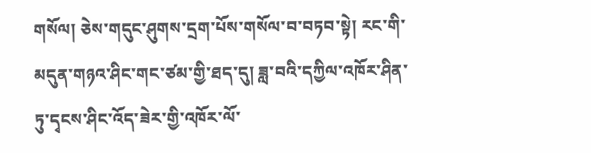གསོལ། ཅེས་གདུང་ཤུགས་དྲག་པོས་གསོལ་བ་བཏབ་སྟེ། རང་གི་མདུན་གཉའ་ཤིང་གང་ཙམ་གྱི་ཐད་དུ། ཟླ་བའི་དཀྱིལ་འཁོར་ཤིན་ཏུ་དྭངས་ཤིང་འོད་ཟེར་གྱི་འཁོར་ལོ་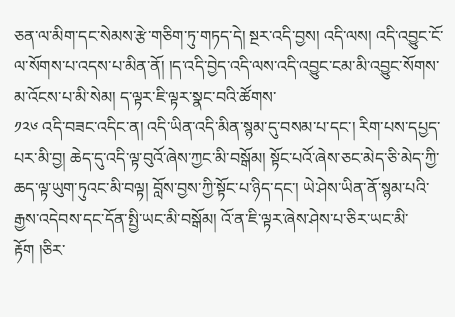ཅན་ལ་མིག་དང་སེམས་རྩེ་གཅིག་ཏུ་གཏད་དེ། སྔར་འདི་བྱས། འདི་ལས། འདི་འབྱུང་ངོ་ལ་སོགས་པ་འདས་པ་མིན་ནོ། །ད་འདི་བྱེད་འདི་ལས་འདི་འབྱུང་ངམ་མི་འབྱུང་སོགས་མ་འོངས་པ་མི་སེམ། ད་ལྟར་ཇི་ལྟར་སྣང་བའི་ཚོགས་
༡༢༦ འདི་བཟང་འདིང་ན། འདི་ཡིན་འདི་མིན་སྙམ་དུ་བསམ་པ་དང་། རིག་པས་དཔྱད་པར་མི་བྱ། ཆེད་དུ་འདི་ལྟ་བུའོ་ཞེས་ཀྱང་མི་བསྒོམ། སྟོང་པའོ་ཞེས་ཅང་མེད་ཅི་མེད་ཀྱི་ཆད་ལྟ་ཡུག་ཏུའང་མི་བལྟ། བློས་བྱས་ཀྱི་སྟོང་པ་ཉིད་དང་། ཡེ་ཤེས་ཡིན་ནོ་སྙམ་པའི་རྒྱས་འདེབས་དང་དོན་སྤྱི་ཡང་མི་བསྒོམ། འོ་ན་ཇི་ལྟར་ཞེས་ཤེས་པ་ཅིར་ཡང་མི་རྟོག །ཅིར་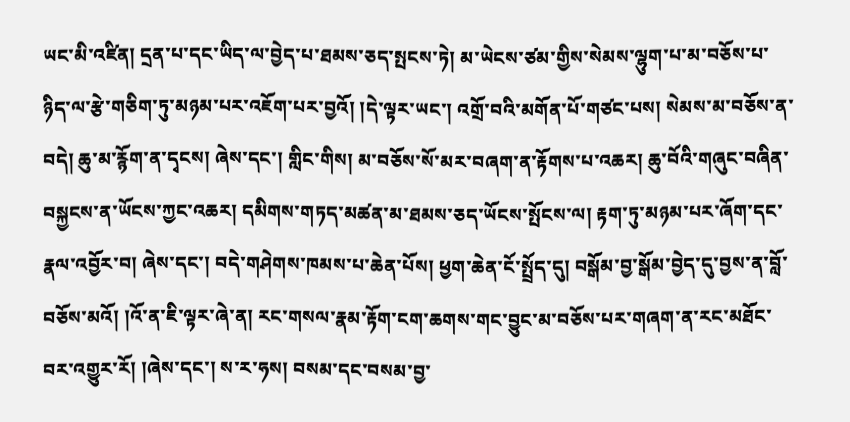ཡང་མི་འཛིན། དྲན་པ་དང་ཡིད་ལ་བྱེད་པ་ཐམས་ཅད་སྤངས་ཏེ། མ་ཡེངས་ཙམ་གྱིས་སེམས་ལྷུག་པ་མ་བཅོས་པ་ཉིད་ལ་རྩེ་གཅིག་ཏུ་མཉམ་པར་འཇོག་པར་བྱའོ། །དེ་ལྟར་ཡང་། འགྲོ་བའི་མགོན་པོ་གཙང་པས། སེམས་མ་བཅོས་ན་བདེ། ཆུ་མ་རྙོག་ན་དྭངས། ཞེས་དང་། གླིང་གིས། མ་བཅོས་སོ་མར་བཞག་ན་རྟོགས་པ་འཆར། ཆུ་བོའི་གཞུང་བཞིན་བསྐྱངས་ན་ཡོངས་ཀྱང་འཆར། དམིགས་གཏད་མཚན་མ་ཐམས་ཅད་ཡོངས་སྤོངས་ལ། རྟག་ཏུ་མཉམ་པར་ཞོག་དང་རྣལ་འབྱོར་བ། ཞེས་དང་། བདེ་གཤེགས་ཁམས་པ་ཆེན་པོས། ཕྱག་ཆེན་ངོ་སྤྲོད་དུ། བསྒོམ་བྱ་སྒོམ་བྱེད་དུ་བྱས་ན་བློ་བཅོས་མའོ། །འོ་ན་ཇི་ལྟར་ཞེ་ན། རང་གསལ་རྣམ་རྟོག་ངག་ཆགས་གང་བྱུང་མ་བཅོས་པར་གཞག་ན་རང་མཐོང་བར་འགྱུར་རོ། །ཞེས་དང་། ས་ར་ཧས། བསམ་དང་བསམ་བྱ་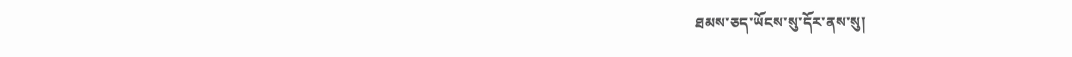ཐམས་ཅད་ཡོངས་སུ་དོར་ནས་སུ།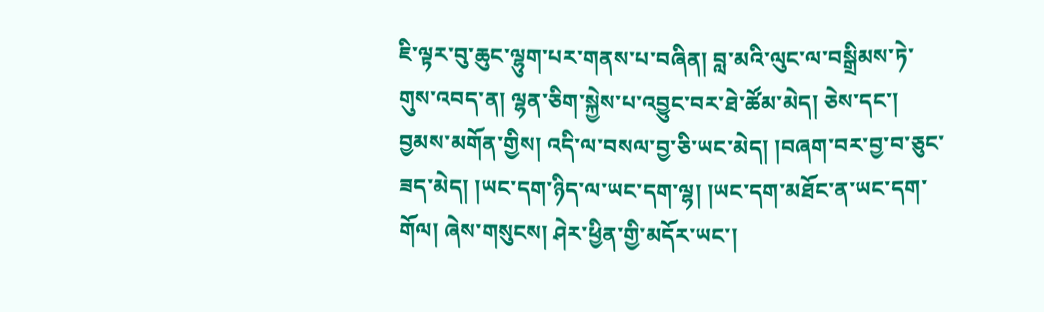ཇི་ལྟར་བུ་ཆུང་ལྷུག་པར་གནས་པ་བཞིན། བླ་མའི་ལུང་ལ་བསྒྲིམས་ཏེ་གུས་འབད་ན། ལྷན་ཅིག་སྐྱེས་པ་འབྱུང་བར་ཐེ་ཚོམ་མེད། ཅེས་དང་། བྱམས་མགོན་གྱིས། འདི་ལ་བསལ་བྱ་ཅི་ཡང་མེད། །བཞག་བར་བྱ་བ་ཅུང་ཟད་མེད། །ཡང་དག་ཉིད་ལ་ཡང་དག་ལྷ། །ཡང་དག་མཐོང་ན་ཡང་དག་གོལ། ཞེས་གསུངས། ཤེར་ཕྱིན་གྱི་མདོར་ཡང་།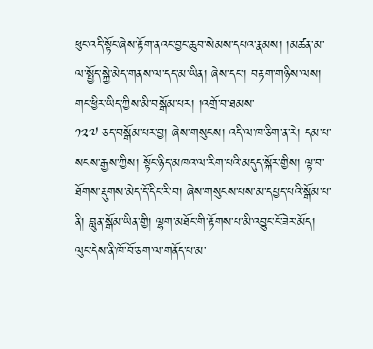ཕུང་འདི་སྟོང་ཞེས་རྟོག་ནའང་བྱང་ཆུབ་སེམས་དཔའ་རྣམས། །མཚན་མ་ལ་སྤྱོད་སྐྱེ་མེད་གནས་ལ་དད་མ་ཡིན། ཞེས་དང་། བརྟག་གཉིས་ལས། གང་ཕྱིར་ཡིད་ཀྱིས་མི་བསྒོམ་པར། །འགྲོ་བ་ཐམས་
༡༢༧ ཅད་བསྒོམ་པར་བྱ། ཞེས་གསུངས། འདི་ལ་ཁ་ཅིག་ན་རེ། དམ་པ་སངས་རྒྱས་ཀྱིས། སྟོང་ཉིད་མཁའ་ལ་རིག་པའི་མདུད་སྐོར་གྱིས། ལྟ་བ་ཐོགས་རྡུགས་མེད་དོ་དིང་རི་བ། ཞེས་གསུངས་པས་མ་དཔྱད་པའི་སྒོམ་པ་ནི། བླུན་སྒོམ་ཡིན་གྱི། ལྷག་མཐོང་གི་རྟོགས་པ་མི་འབྱུང་ངོ་ཟེར་མོད། ལུང་དེས་ནི་ཁོ་བོ་ཅག་ལ་གནོད་པ་མ་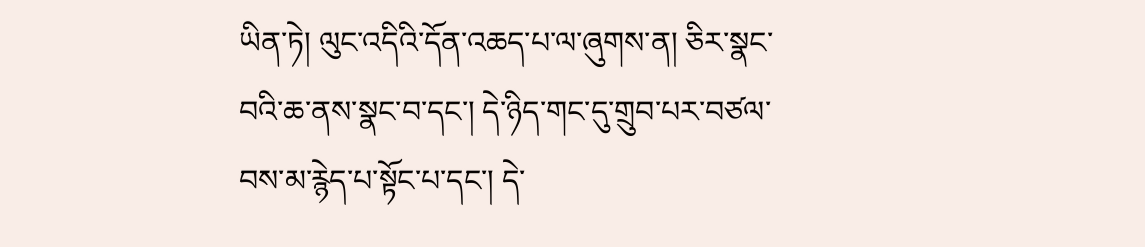ཡིན་ཏེ། ལུང་འདིའི་དོན་འཆད་པ་ལ་ཞུགས་ན། ཅིར་སྣང་བའི་ཆ་ནས་སྣང་བ་དང་། དེ་ཉིད་གང་དུ་གྲུབ་པར་བཙལ་བས་མ་རྙེད་པ་སྟོང་པ་དང་། དེ་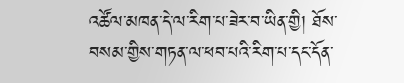འཚོལ་མཁན་དེ་ལ་རིག་པ་ཟེར་བ་ཡིན་གྱི། ཐོས་བསམ་གྱིས་གཏན་ལ་ཕབ་པའི་རིག་པ་དང་དོན་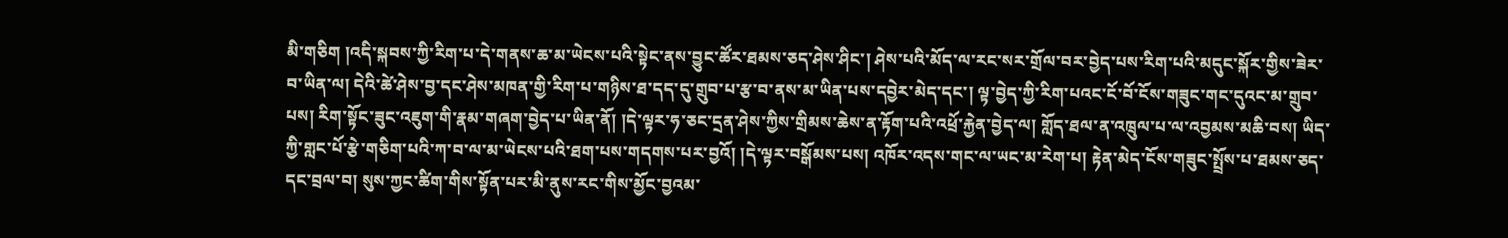མི་གཅིག །འདི་སྐབས་ཀྱི་རིག་པ་དེ་གནས་ཆ་མ་ཡེངས་པའི་སྟེང་ནས་བྱུང་ཚོར་ཐམས་ཅད་ཤེས་ཤིང་། ཤེས་པའི་མོད་ལ་རང་སར་གྲོལ་བར་བྱེད་པས་རིག་པའི་མདུང་སྐོར་གྱིས་ཟེར་བ་ཡིན་ལ། དེའི་ཚེ་ཤེས་བྱ་དང་ཤེས་མཁན་གྱི་རིག་པ་གཉིས་ཐ་དད་དུ་གྲུབ་པ་རྩ་བ་ནས་མ་ཡིན་པས་དབྱེར་མེད་དང་། ལྟ་བྱེད་ཀྱི་རིག་པའང་ངོ་བོ་ངོས་གཟུང་གང་དུའང་མ་གྲུབ་པས། རིག་སྟོང་ཟུང་འཇུག་གི་རྣམ་གཞག་བྱེད་པ་ཡིན་ནོ། །དེ་ལྟར་ཧ་ཅང་དྲན་ཤེས་ཀྱིས་གྲིམས་ཆེས་ན་རྟོག་པའི་འཕྲོ་རྐྱེན་བྱེད་ལ། གློད་ཐལ་ན་འཁྲུལ་པ་ལ་འབྱམས་མཆི་བས། ཡིད་ཀྱི་གླང་པོ་རྩེ་གཅིག་པའི་ཀ་བ་ལ་མ་ཡེངས་པའི་ཐག་པས་གདགས་པར་བྱའོ། །དེ་ལྟར་བསྒོམས་པས། འཁོར་འདས་གང་ལ་ཡང་མ་རེག་པ། རྟེན་མེད་ངོས་གཟུང་སྤྲོས་པ་ཐམས་ཅད་དང་བྲལ་བ། སུས་ཀྱང་ཚིག་གིས་སྟོན་པར་མི་ནུས་རང་གིས་མྱོང་བྱའམ་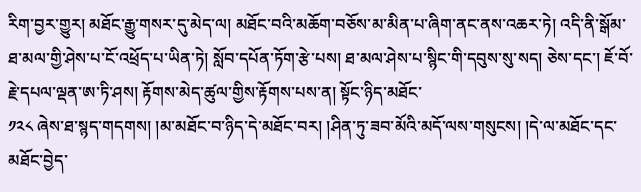རིག་བྱར་གྱུར། མཐོང་རྒྱུ་གསར་དུ་མེད་ལ། མཐོང་བའི་མཆོག་བཅོས་མ་མིན་པ་ཞིག་ནང་ནས་འཆར་ཏེ། འདི་ནི་སྒོམ་ཐ་མལ་གྱི་ཤེས་པ་ངོ་འཕྲོད་པ་ཡིན་ཏེ། སློབ་དཔོན་ཏོག་རྩེ་པས། ཐ་མལ་ཤེས་པ་སྙིང་གི་དབུས་སུ་སད། ཅེས་དང་། ཇོ་བོ་རྗེ་དཔལ་ལྡན་ཨ་ཏི་ཤས། རྟོགས་མེད་ཚུལ་གྱིས་རྟོགས་པས་ན། སྟོང་ཉིད་མཐོང་
༡༢༨ ཞེས་ཐ་སྙད་གདགས། །མ་མཐོང་བ་ཉིད་དེ་མཐོང་བར། །ཤིན་ཏུ་ཟབ་མོའི་མདོ་ལས་གསུངས། །དེ་ལ་མཐོང་དང་མཐོང་བྱེད་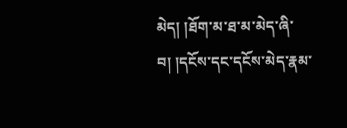མེད། །ཐོག་མ་ཐ་མ་མེད་ཞི་བ། །དངོས་དང་དངོས་མེད་རྣམ་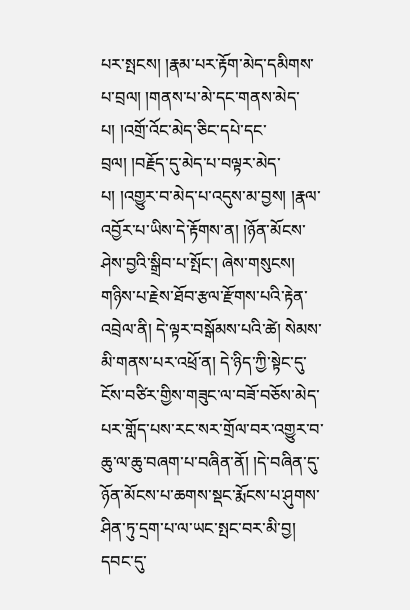པར་སྤངས། །རྣམ་པར་རྟོག་མེད་དམིགས་པ་བྲལ། །གནས་པ་མེ་དང་གནས་མེད་པ། །འགྲོ་འོང་མེད་ཅིང་དཔེ་དང་བྲལ། །བརྗོད་དུ་མེད་པ་བལྟར་མེད་པ། །འགྱུར་བ་མེད་པ་འདུས་མ་བྱས། །རྣལ་འབྱོར་པ་ཡིས་དེ་རྟོགས་ན། །ཉོན་མོངས་ཤེས་བྱའི་སྒྲིབ་པ་སྤོང་། ཞེས་གསུངས། གཉིས་པ་རྗེས་ཐོབ་རྩལ་རྫོགས་པའི་རྟེན་འབྲེལ་ནི། དེ་ལྟར་བསྒོམས་པའི་ཚེ། སེམས་མི་གནས་པར་འཕྲོ་ན། དེ་ཉིད་ཀྱི་སྟེང་དུ་ངོས་བཙིར་གྱིས་གཟུང་ལ་བཟོ་བཅོས་མེད་པར་གློད་པས་རང་སར་གྲོལ་བར་འགྱུར་བ་ཆུ་ལ་ཆུ་བཞག་པ་བཞིན་ནོ། །དེ་བཞིན་དུ་ཉོན་མོངས་པ་ཆགས་སྡང་རྨོངས་པ་ཤུགས་ཤིན་ཏུ་དྲག་པ་ལ་ཡང་སྤང་བར་མི་བྱ། དབང་དུ་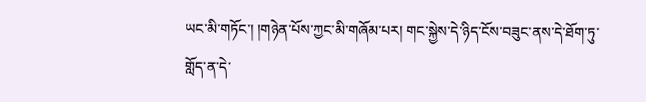ཡང་མི་གཏོང་། །གཉེན་པོས་ཀྱང་མི་གཞོམ་པར། གང་སྐྱེས་དེ་ཉིད་ངོས་བཟུང་ནས་དེ་ཐོག་ཏུ་གློད་ན་དེ་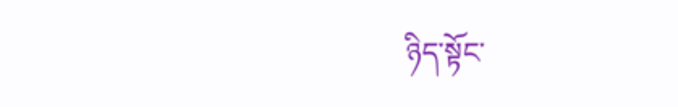ཉིད་སྟོང་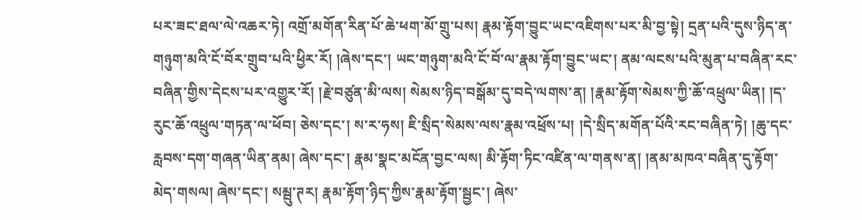པར་ཟང་ཐལ་ལེ་འཆར་ཏེ། འགྲོ་མགོན་རིན་པོ་ཆེ་ཕག་མོ་གྲུ་པས། རྣམ་རྟོག་བྱུང་ཡང་འཇིགས་པར་མི་བྱ་སྟེ། དྲན་པའི་དུས་ཉིད་ན་གཉུག་མའི་ངོ་བོར་གྲུབ་པའི་ཕྱིར་རོ། །ཞེས་དང་། ཡང་གཉུག་མའི་ངོ་བོ་ལ་རྣམ་རྟོག་བྱུང་ཡང་། ནམ་ལངས་པའི་མུན་པ་བཞིན་རང་བཞིན་གྱིས་དེངས་པར་འགྱུར་རོ། །རྗེ་བཙུན་མི་ལས། སེམས་ཉིད་བསྒོམ་དུ་བདེ་ལགས་ན། །རྣམ་རྟོག་སེམས་ཀྱི་ཆོ་འཕྲུལ་ཡིན། །ད་རུང་ཆོ་འཕྲུལ་གཏན་ལ་ཕོབ། ཅེས་དང་། ས་ར་ཧས། ཇི་སྲིད་སེམས་ལས་རྣམ་འཕྲོས་པ། །དེ་སྲིད་མགོན་པོའི་རང་བཞིན་ཏེ། །ཆུ་དང་རླབས་དག་གཞན་ཡིན་ནམ། ཞེས་དང་། རྣམ་སྣང་མངོན་བྱང་ལས། མི་རྟོག་ཏིང་འཛིན་ལ་གནས་ན། །ནམ་མཁའ་བཞིན་དུ་རྟོག་མེད་གསལ། ཞེས་དང་། སམྦུ་ཊར། རྣམ་རྟོག་ཉིད་ཀྱིས་རྣམ་རྟོག་སྦྱང་། ཞེས་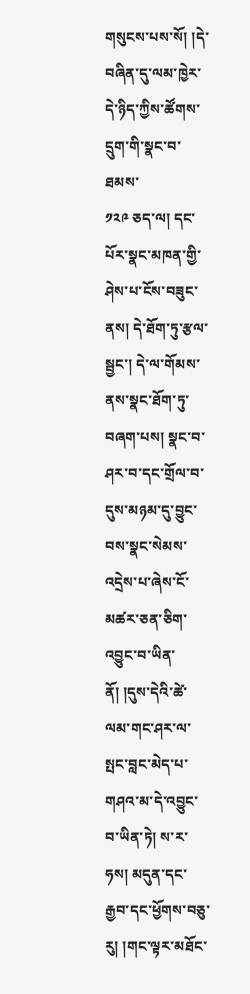གསུངས་པས་སོ། །དེ་བཞིན་དུ་ལམ་ཁྱེར་དེ་ཉིད་ཀྱིས་ཚོགས་དྲུག་གི་སྣང་བ་ཐམས་
༡༢༩ ཅད་ལ། དང་པོར་སྣང་མཁན་གྱི་ཤེས་པ་ངོས་བཟུང་ནས། དེ་ཐོག་ཏུ་རྩལ་སྦྱང་། དེ་ལ་གོམས་ནས་སྣང་ཐོག་ཏུ་བཞག་པས། སྣང་བ་ཤར་བ་དང་གྲོལ་བ་དུས་མཉམ་དུ་བྱུང་བས་སྣང་སེམས་འདྲེས་པ་ཞེས་ངོ་མཚར་ཅན་ཅིག་འབྱུང་བ་ཡིན་ནོ། །དུས་དེའི་ཚེ་ལམ་གང་ཤར་ལ་སྤང་བླང་མེད་པ་གཤའ་མ་དེ་འབྱུང་བ་ཡིན་ཏེ། ས་ར་ཧས། མདུན་དང་རྒྱབ་དང་ཕྱོགས་བཅུ་རུ། །གང་ལྟར་མཐོང་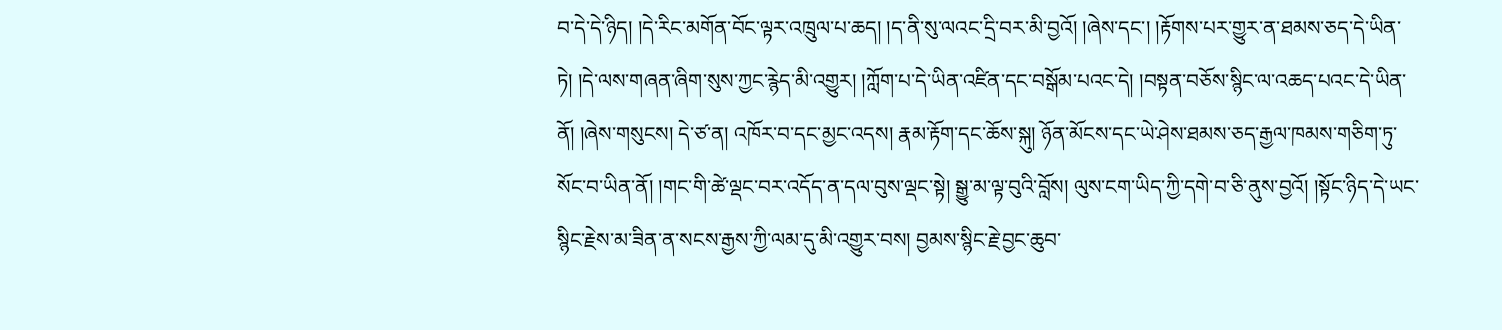བ་དེ་དེ་ཉིད། །དེ་རིང་མགོན་བོང་ལྟར་འཁྲུལ་པ་ཆད། །ད་ནི་སུ་ལའང་དྲི་བར་མི་བྱའོ། །ཞེས་དང་། །རྟོགས་པར་གྱུར་ན་ཐམས་ཅད་དེ་ཡིན་ཏེ། །དེ་ལས་གཞན་ཞིག་སུས་ཀྱང་རྙེད་མི་འགྱུར། །ཀློག་པ་དེ་ཡིན་འཛིན་དང་བསྒོམ་པའང་དེ། །བསྟན་བཅོས་སྙིང་ལ་འཆད་པའང་དེ་ཡིན་ནོ། །ཞེས་གསུངས། དེ་ཙ་ན། འཁོར་བ་དང་མྱང་འདས། རྣམ་རྟོག་དང་ཆོས་སྐུ། ཉོན་མོངས་དང་ཡེ་ཤེས་ཐམས་ཅད་རྒྱལ་ཁམས་གཅིག་ཏུ་སོང་བ་ཡིན་ནོ། །གང་གི་ཚེ་ལྡང་བར་འདོད་ན་དལ་བུས་ལྡང་སྟེ། སྒྱུ་མ་ལྟ་བུའི་བློས། ལུས་ངག་ཡིད་ཀྱི་དགེ་བ་ཅི་ནུས་བྱའོ། །སྟོང་ཉིད་དེ་ཡང་སྙིང་རྗེས་མ་ཟིན་ན་སངས་རྒྱས་ཀྱི་ལམ་དུ་མི་འགྱུར་བས། བྱམས་སྙིང་རྗེ་བྱང་ཆུབ་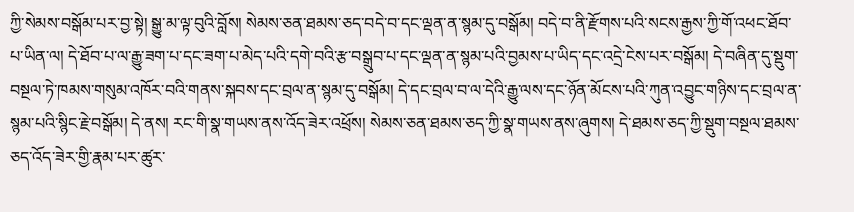ཀྱི་སེམས་བསྒོམ་པར་བྱ་སྟེ། སྒྱུ་མ་ལྟ་བུའི་བློས། སེམས་ཅན་ཐམས་ཅད་བདེ་བ་དང་ལྡན་ན་སྙམ་དུ་བསྒོམ། བདེ་བ་ནི་རྫོགས་པའི་སངས་རྒྱས་ཀྱི་གོ་འཕང་ཐོབ་པ་ཡིན་ལ། དེ་ཐོབ་པ་ལ་རྒྱུ་ཟག་པ་དང་ཟག་པ་མེད་པའི་དགེ་བའི་རྩ་བསྒྲུབ་པ་དང་ལྡན་ན་སྙམ་པའི་བྱམས་པ་ཡིད་དང་འདྲེ་ངེས་པར་བསྒོམ། དེ་བཞིན་དུ་སྡུག་བསྔལ་ཏེ་ཁམས་གསུམ་འཁོར་བའི་གནས་སྐབས་དང་བྲལ་ན་སྙམ་དུ་བསྒོམ། དེ་དང་བྲལ་བ་ལ་དེའི་རྒྱུ་ལས་དང་ཉོན་མོངས་པའི་ཀུན་འབྱུང་གཉིས་དང་བྲལ་ན་སྙམ་པའི་སྙིང་རྗེ་བསྒོམ། དེ་ནས། རང་གི་སྣ་གཡས་ནས་འོད་ཟེར་འཕྲོས། སེམས་ཅན་ཐམས་ཅད་ཀྱི་སྣ་གཡས་ནས་ཞུགས། དེ་ཐམས་ཅད་ཀྱི་སྡུག་བསྔལ་ཐམས་ཅད་འོད་ཟེར་གྱི་རྣམ་པར་ཚུར་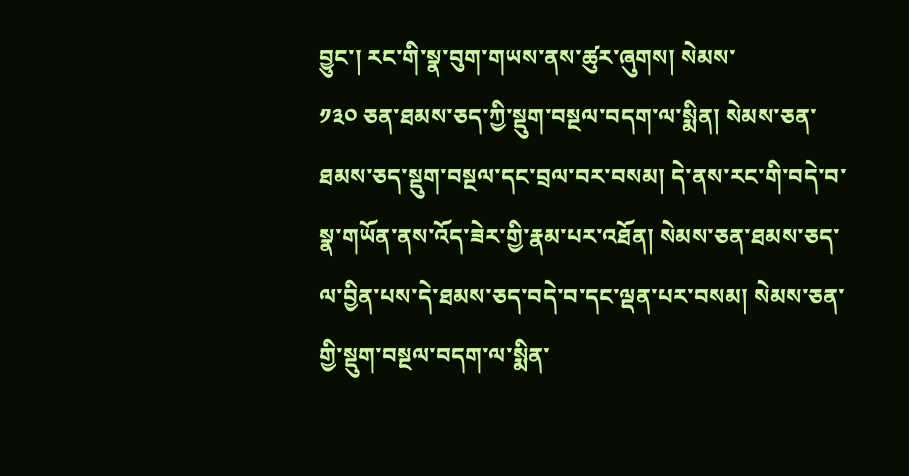བྱུང་། རང་གི་སྣ་བུག་གཡས་ནས་ཚུར་ཞུགས། སེམས་
༡༣༠ ཅན་ཐམས་ཅད་ཀྱི་སྡུག་བསྔལ་བདག་ལ་སྨིན། སེམས་ཅན་ཐམས་ཅད་སྡུག་བསྔལ་དང་བྲལ་བར་བསམ། དེ་ནས་རང་གི་བདེ་བ་སྣ་གཡོན་ནས་འོད་ཟེར་གྱི་རྣམ་པར་འཐོན། སེམས་ཅན་ཐམས་ཅད་ལ་བྱིན་པས་དེ་ཐམས་ཅད་བདེ་བ་དང་ལྡན་པར་བསམ། སེམས་ཅན་གྱི་སྡུག་བསྔལ་བདག་ལ་སྨིན་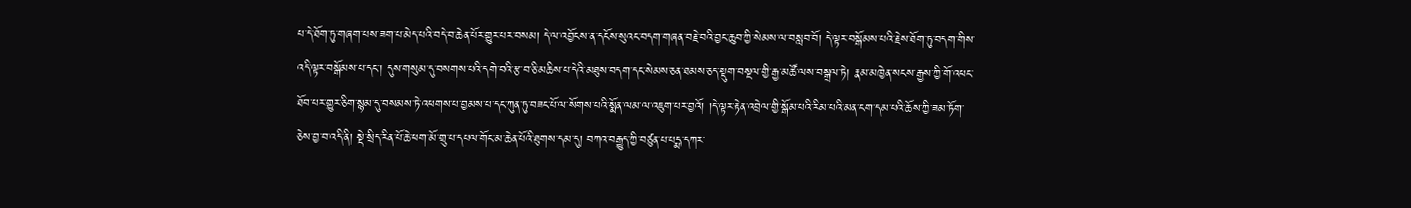པ་དེ་ཐོག་ཏུ་གཞག་པས་ཟག་པ་མེད་པའི་བདེ་བ་ཆེན་པོར་གྱུར་པར་བསམ། དེ་ལ་འབྱོངས་ན་དངོས་སུའང་བདག་གཞན་བརྗེ་བའི་བྱང་ཆུབ་ཀྱི་སེམས་ལ་བསླབ་བོ། དེ་ལྟར་བསྒོམས་པའི་རྗེས་ཐོག་ཏུ་བདག་གིས་འདི་ལྟར་བསྒོམས་པ་དང་། དུས་གསུམ་དུ་བསགས་པའི་དགེ་བའི་རྩ་བ་ཅི་མཆིས་པ་དེའི་མཐུས་བདག་དང་སེམས་ཅན་ཐམས་ཅད་སྡུག་བསྔལ་གྱི་རྒྱ་མཚོ་ལས་བསྒྲལ་ཏེ། རྣམ་མཁྱེན་སངས་རྒྱས་ཀྱི་གོ་འཕང་ཐོབ་པར་གྱུར་ཅིག་སྙམ་དུ་བསམས་ཏེ་འཕགས་པ་བྱམས་པ་དང་ཀུན་ཏུ་བཟང་པོ་ལ་སོགས་པའི་སྨོན་ལམ་ལ་འཇུག་པར་བྱའོ། །དེ་ལྟར་རྟེན་འབྲེལ་གྱི་སྒོམ་པའི་རིམ་པའི་མན་ངག་དམ་པའི་ཆོས་ཀྱི་ཟམ་ཏོག་ཅེས་བྱ་བ་འདི་ནི། སྡེ་སྲིད་རིན་པོ་ཆེ་ཕག་མོ་གྲུ་པ་དཔལ་གོང་མ་ཆེན་པོའི་ཐུགས་དམ་དུ། བཀའ་བརྒྱུད་ཀྱི་བཙུན་པ་པདྨ་དཀར་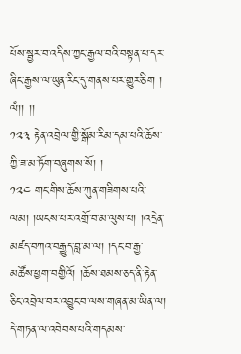པོས་སྦྱར་བ་འདིས་ཀྱང་རྒྱལ་བའི་བསྟན་པ་དར་ཞིང་རྒྱས་ལ་ཡུན་རིང་དུ་གནས་པར་གྱུར་ཅིག ། ལཾ།། །།
༡༢༣ རྟེན་འབྲེལ་གྱི་སྒོམ་རིམ་དམ་པའི་ཆོས་ཀྱི་ཟ་མ་ཏོག་བཞུགས་སོ། །
༡༢༤ གང་གིས་ཆོས་ཀུན་གཟིགས་པའི་ལམ། །ཡངས་པར་འགྲོ་བ་མ་ལུས་པ། །འདྲེན་མཛད་བཀའ་བརྒྱུད་བླ་མ་ལ། །དང་བ་རྒྱ་མཚོས་ཕྱག་བགྱིའོ། །ཆོས་ཐམས་ཅད་ནི་རྟེན་ཅིང་འབྲེལ་བར་འབྱུང་བ་ལས་གཞན་མ་ཡིན་ལ། དེ་གཏན་ལ་འབེབས་པའི་གདམས་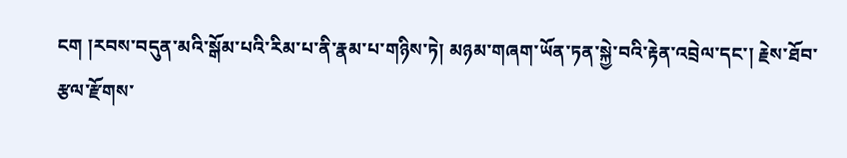ངག །རབས་བདུན་མའི་སྒོམ་པའི་རིམ་པ་ནི་རྣམ་པ་གཉིས་ཏེ། མཉམ་གཞག་ཡོན་ཏན་སྐྱེ་བའི་རྟེན་འབྲེལ་དང་། རྗེས་ཐོབ་རྩལ་རྫོགས་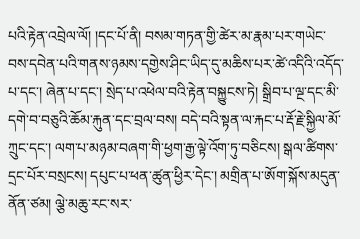པའི་རྟེན་འབྲེལ་ལོ། །དང་པོ་ནི། བསམ་གཏན་གྱི་ཚེར་མ་རྣམ་པར་གཡེང་བས་དབེན་པའི་གནས་ཉམས་དགྱེས་ཤིང་ཡིད་དུ་མཆིས་པར་ཚེ་འདིའི་འདོད་པ་དང་། ཞེན་པ་དང་། སྲེད་པ་འཕེལ་བའི་རྟེན་བསྐྱུངས་ཏེ། སྒྲིབ་པ་ལྔ་དང་མི་དགེ་བ་བཅུའི་ཆོམ་རྐུན་དང་བྲལ་བས། བདེ་བའི་སྟན་ལ་རྐང་པ་རྡོ་རྗེ་སྐྱིལ་མོ་ཀྲུང་དང་། ལག་པ་མཉམ་བཞག་གི་ཕྱག་རྒྱ་ལྟེ་འོག་ཏུ་བཅིངས། སྒལ་ཚིགས་དྲང་པོར་བསྲངས། དཔུང་པ་ཕན་ཚུན་ཕྱིར་དེང་། མགྲིན་པ་ཨོག་སྐོས་མདུན་ནོན་ཙམ། ལྕེ་མཆུ་རང་སར་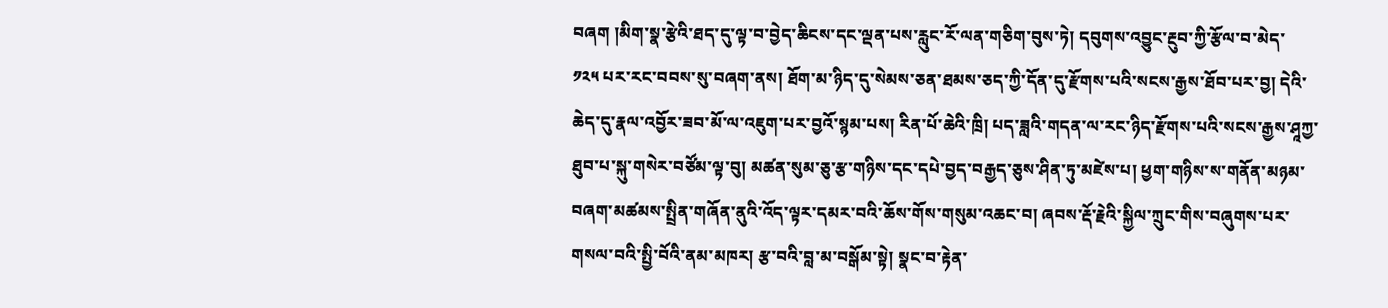བཞག །མིག་སྣ་རྩེའི་ཐད་དུ་ལྟ་བ་བྱེད་ཆིངས་དང་ལྡན་པས་རླུང་རོ་ལན་གཅིག་བུས་ཏེ། དབུགས་འབྱུང་རྔུབ་ཀྱི་རྩོལ་བ་མེད་
༡༢༥ པར་རང་བབས་སུ་བཞག་ནས། ཐོག་མ་ཉིད་དུ་སེམས་ཅན་ཐམས་ཅད་ཀྱི་དོན་དུ་རྫོགས་པའི་སངས་རྒྱས་ཐོབ་པར་བྱ། དེའི་ཆེད་དུ་རྣལ་འབྱོར་ཟབ་མོ་ལ་འཇུག་པར་བྱའོ་སྙམ་པས། རིན་པོ་ཆེའི་ཁྲི། པད་ཟླའི་གདན་ལ་རང་ཉིད་རྫོགས་པའི་སངས་རྒྱས་ཤཱཀྱ་ཐུབ་པ་སྐུ་གསེར་བཙོམ་ལྟ་བུ། མཚན་སུམ་ཅུ་རྩ་གཉིས་དང་དཔེ་བྱད་བརྒྱད་ཅུས་ཤིན་ཏུ་མཛེས་པ། ཕྱག་གཉིས་ས་གནོན་མཉམ་བཞག་མཚམས་སྤྲིན་གཞོན་ནུའི་འོད་ལྟར་དམར་བའི་ཆོས་གོས་གསུམ་འཆང་བ། ཞབས་རྡོ་རྗེའི་སྐྱིལ་ཀྲུང་གིས་བཞུགས་པར་གསལ་བའི་སྤྱི་བོའི་ནམ་མཁར། རྩ་བའི་བླ་མ་བསྒོམ་སྟེ། སྣང་བ་རྟེན་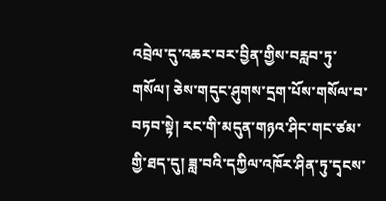འབྲེལ་དུ་འཆར་བར་བྱིན་གྱིས་བརླབ་ཏུ་གསོལ། ཅེས་གདུང་ཤུགས་དྲག་པོས་གསོལ་བ་བཏབ་སྟེ། རང་གི་མདུན་གཉའ་ཤིང་གང་ཙམ་གྱི་ཐད་དུ། ཟླ་བའི་དཀྱིལ་འཁོར་ཤིན་ཏུ་དྭངས་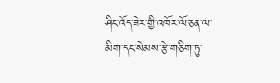ཤིང་འོད་ཟེར་གྱི་འཁོར་ལོ་ཅན་ལ་མིག་དང་སེམས་རྩེ་གཅིག་ཏུ་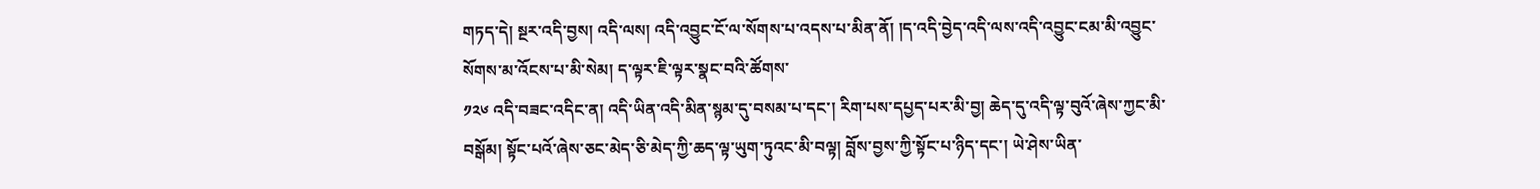གཏད་དེ། སྔར་འདི་བྱས། འདི་ལས། འདི་འབྱུང་ངོ་ལ་སོགས་པ་འདས་པ་མིན་ནོ། །ད་འདི་བྱེད་འདི་ལས་འདི་འབྱུང་ངམ་མི་འབྱུང་སོགས་མ་འོངས་པ་མི་སེམ། ད་ལྟར་ཇི་ལྟར་སྣང་བའི་ཚོགས་
༡༢༦ འདི་བཟང་འདིང་ན། འདི་ཡིན་འདི་མིན་སྙམ་དུ་བསམ་པ་དང་། རིག་པས་དཔྱད་པར་མི་བྱ། ཆེད་དུ་འདི་ལྟ་བུའོ་ཞེས་ཀྱང་མི་བསྒོམ། སྟོང་པའོ་ཞེས་ཅང་མེད་ཅི་མེད་ཀྱི་ཆད་ལྟ་ཡུག་ཏུའང་མི་བལྟ། བློས་བྱས་ཀྱི་སྟོང་པ་ཉིད་དང་། ཡེ་ཤེས་ཡིན་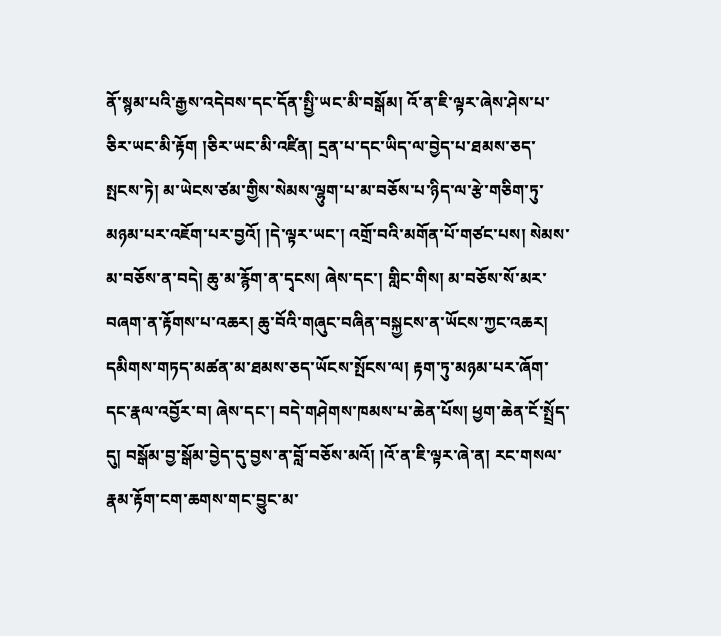ནོ་སྙམ་པའི་རྒྱས་འདེབས་དང་དོན་སྤྱི་ཡང་མི་བསྒོམ། འོ་ན་ཇི་ལྟར་ཞེས་ཤེས་པ་ཅིར་ཡང་མི་རྟོག །ཅིར་ཡང་མི་འཛིན། དྲན་པ་དང་ཡིད་ལ་བྱེད་པ་ཐམས་ཅད་སྤངས་ཏེ། མ་ཡེངས་ཙམ་གྱིས་སེམས་ལྷུག་པ་མ་བཅོས་པ་ཉིད་ལ་རྩེ་གཅིག་ཏུ་མཉམ་པར་འཇོག་པར་བྱའོ། །དེ་ལྟར་ཡང་། འགྲོ་བའི་མགོན་པོ་གཙང་པས། སེམས་མ་བཅོས་ན་བདེ། ཆུ་མ་རྙོག་ན་དྭངས། ཞེས་དང་། གླིང་གིས། མ་བཅོས་སོ་མར་བཞག་ན་རྟོགས་པ་འཆར། ཆུ་བོའི་གཞུང་བཞིན་བསྐྱངས་ན་ཡོངས་ཀྱང་འཆར། དམིགས་གཏད་མཚན་མ་ཐམས་ཅད་ཡོངས་སྤོངས་ལ། རྟག་ཏུ་མཉམ་པར་ཞོག་དང་རྣལ་འབྱོར་བ། ཞེས་དང་། བདེ་གཤེགས་ཁམས་པ་ཆེན་པོས། ཕྱག་ཆེན་ངོ་སྤྲོད་དུ། བསྒོམ་བྱ་སྒོམ་བྱེད་དུ་བྱས་ན་བློ་བཅོས་མའོ། །འོ་ན་ཇི་ལྟར་ཞེ་ན། རང་གསལ་རྣམ་རྟོག་ངག་ཆགས་གང་བྱུང་མ་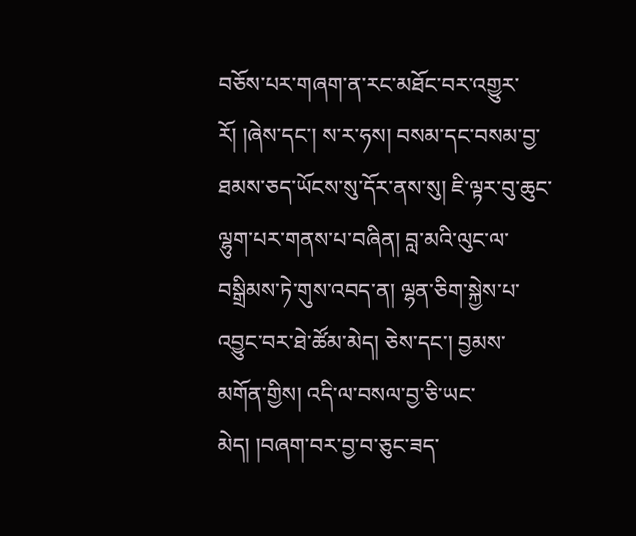བཅོས་པར་གཞག་ན་རང་མཐོང་བར་འགྱུར་རོ། །ཞེས་དང་། ས་ར་ཧས། བསམ་དང་བསམ་བྱ་ཐམས་ཅད་ཡོངས་སུ་དོར་ནས་སུ། ཇི་ལྟར་བུ་ཆུང་ལྷུག་པར་གནས་པ་བཞིན། བླ་མའི་ལུང་ལ་བསྒྲིམས་ཏེ་གུས་འབད་ན། ལྷན་ཅིག་སྐྱེས་པ་འབྱུང་བར་ཐེ་ཚོམ་མེད། ཅེས་དང་། བྱམས་མགོན་གྱིས། འདི་ལ་བསལ་བྱ་ཅི་ཡང་མེད། །བཞག་བར་བྱ་བ་ཅུང་ཟད་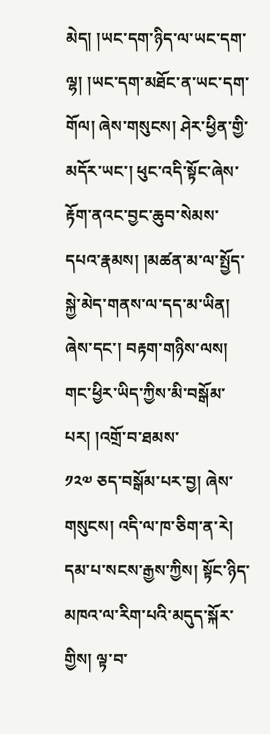མེད། །ཡང་དག་ཉིད་ལ་ཡང་དག་ལྷ། །ཡང་དག་མཐོང་ན་ཡང་དག་གོལ། ཞེས་གསུངས། ཤེར་ཕྱིན་གྱི་མདོར་ཡང་། ཕུང་འདི་སྟོང་ཞེས་རྟོག་ནའང་བྱང་ཆུབ་སེམས་དཔའ་རྣམས། །མཚན་མ་ལ་སྤྱོད་སྐྱེ་མེད་གནས་ལ་དད་མ་ཡིན། ཞེས་དང་། བརྟག་གཉིས་ལས། གང་ཕྱིར་ཡིད་ཀྱིས་མི་བསྒོམ་པར། །འགྲོ་བ་ཐམས་
༡༢༧ ཅད་བསྒོམ་པར་བྱ། ཞེས་གསུངས། འདི་ལ་ཁ་ཅིག་ན་རེ། དམ་པ་སངས་རྒྱས་ཀྱིས། སྟོང་ཉིད་མཁའ་ལ་རིག་པའི་མདུད་སྐོར་གྱིས། ལྟ་བ་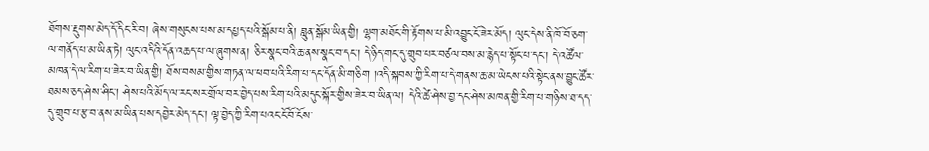ཐོགས་རྡུགས་མེད་དོ་དིང་རི་བ། ཞེས་གསུངས་པས་མ་དཔྱད་པའི་སྒོམ་པ་ནི། བླུན་སྒོམ་ཡིན་གྱི། ལྷག་མཐོང་གི་རྟོགས་པ་མི་འབྱུང་ངོ་ཟེར་མོད། ལུང་དེས་ནི་ཁོ་བོ་ཅག་ལ་གནོད་པ་མ་ཡིན་ཏེ། ལུང་འདིའི་དོན་འཆད་པ་ལ་ཞུགས་ན། ཅིར་སྣང་བའི་ཆ་ནས་སྣང་བ་དང་། དེ་ཉིད་གང་དུ་གྲུབ་པར་བཙལ་བས་མ་རྙེད་པ་སྟོང་པ་དང་། དེ་འཚོལ་མཁན་དེ་ལ་རིག་པ་ཟེར་བ་ཡིན་གྱི། ཐོས་བསམ་གྱིས་གཏན་ལ་ཕབ་པའི་རིག་པ་དང་དོན་མི་གཅིག །འདི་སྐབས་ཀྱི་རིག་པ་དེ་གནས་ཆ་མ་ཡེངས་པའི་སྟེང་ནས་བྱུང་ཚོར་ཐམས་ཅད་ཤེས་ཤིང་། ཤེས་པའི་མོད་ལ་རང་སར་གྲོལ་བར་བྱེད་པས་རིག་པའི་མདུང་སྐོར་གྱིས་ཟེར་བ་ཡིན་ལ། དེའི་ཚེ་ཤེས་བྱ་དང་ཤེས་མཁན་གྱི་རིག་པ་གཉིས་ཐ་དད་དུ་གྲུབ་པ་རྩ་བ་ནས་མ་ཡིན་པས་དབྱེར་མེད་དང་། ལྟ་བྱེད་ཀྱི་རིག་པའང་ངོ་བོ་ངོས་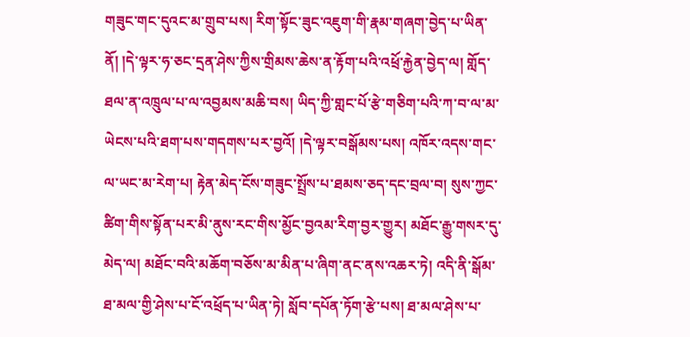གཟུང་གང་དུའང་མ་གྲུབ་པས། རིག་སྟོང་ཟུང་འཇུག་གི་རྣམ་གཞག་བྱེད་པ་ཡིན་ནོ། །དེ་ལྟར་ཧ་ཅང་དྲན་ཤེས་ཀྱིས་གྲིམས་ཆེས་ན་རྟོག་པའི་འཕྲོ་རྐྱེན་བྱེད་ལ། གློད་ཐལ་ན་འཁྲུལ་པ་ལ་འབྱམས་མཆི་བས། ཡིད་ཀྱི་གླང་པོ་རྩེ་གཅིག་པའི་ཀ་བ་ལ་མ་ཡེངས་པའི་ཐག་པས་གདགས་པར་བྱའོ། །དེ་ལྟར་བསྒོམས་པས། འཁོར་འདས་གང་ལ་ཡང་མ་རེག་པ། རྟེན་མེད་ངོས་གཟུང་སྤྲོས་པ་ཐམས་ཅད་དང་བྲལ་བ། སུས་ཀྱང་ཚིག་གིས་སྟོན་པར་མི་ནུས་རང་གིས་མྱོང་བྱའམ་རིག་བྱར་གྱུར། མཐོང་རྒྱུ་གསར་དུ་མེད་ལ། མཐོང་བའི་མཆོག་བཅོས་མ་མིན་པ་ཞིག་ནང་ནས་འཆར་ཏེ། འདི་ནི་སྒོམ་ཐ་མལ་གྱི་ཤེས་པ་ངོ་འཕྲོད་པ་ཡིན་ཏེ། སློབ་དཔོན་ཏོག་རྩེ་པས། ཐ་མལ་ཤེས་པ་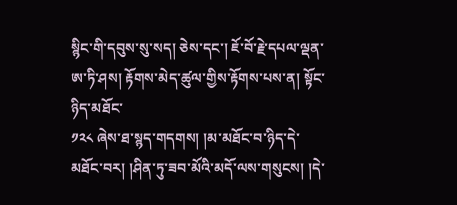སྙིང་གི་དབུས་སུ་སད། ཅེས་དང་། ཇོ་བོ་རྗེ་དཔལ་ལྡན་ཨ་ཏི་ཤས། རྟོགས་མེད་ཚུལ་གྱིས་རྟོགས་པས་ན། སྟོང་ཉིད་མཐོང་
༡༢༨ ཞེས་ཐ་སྙད་གདགས། །མ་མཐོང་བ་ཉིད་དེ་མཐོང་བར། །ཤིན་ཏུ་ཟབ་མོའི་མདོ་ལས་གསུངས། །དེ་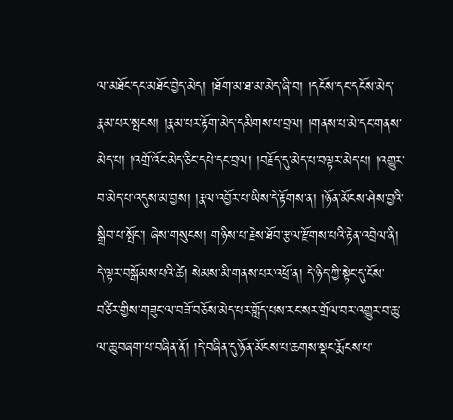ལ་མཐོང་དང་མཐོང་བྱེད་མེད། །ཐོག་མ་ཐ་མ་མེད་ཞི་བ། །དངོས་དང་དངོས་མེད་རྣམ་པར་སྤངས། །རྣམ་པར་རྟོག་མེད་དམིགས་པ་བྲལ། །གནས་པ་མེ་དང་གནས་མེད་པ། །འགྲོ་འོང་མེད་ཅིང་དཔེ་དང་བྲལ། །བརྗོད་དུ་མེད་པ་བལྟར་མེད་པ། །འགྱུར་བ་མེད་པ་འདུས་མ་བྱས། །རྣལ་འབྱོར་པ་ཡིས་དེ་རྟོགས་ན། །ཉོན་མོངས་ཤེས་བྱའི་སྒྲིབ་པ་སྤོང་། ཞེས་གསུངས། གཉིས་པ་རྗེས་ཐོབ་རྩལ་རྫོགས་པའི་རྟེན་འབྲེལ་ནི། དེ་ལྟར་བསྒོམས་པའི་ཚེ། སེམས་མི་གནས་པར་འཕྲོ་ན། དེ་ཉིད་ཀྱི་སྟེང་དུ་ངོས་བཙིར་གྱིས་གཟུང་ལ་བཟོ་བཅོས་མེད་པར་གློད་པས་རང་སར་གྲོལ་བར་འགྱུར་བ་ཆུ་ལ་ཆུ་བཞག་པ་བཞིན་ནོ། །དེ་བཞིན་དུ་ཉོན་མོངས་པ་ཆགས་སྡང་རྨོངས་པ་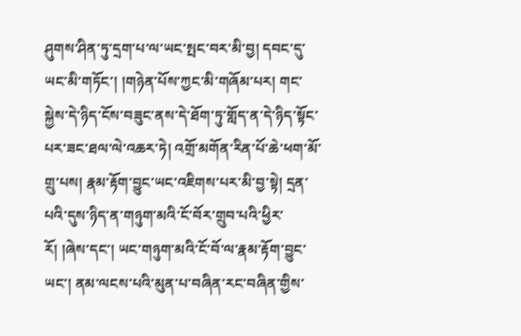ཤུགས་ཤིན་ཏུ་དྲག་པ་ལ་ཡང་སྤང་བར་མི་བྱ། དབང་དུ་ཡང་མི་གཏོང་། །གཉེན་པོས་ཀྱང་མི་གཞོམ་པར། གང་སྐྱེས་དེ་ཉིད་ངོས་བཟུང་ནས་དེ་ཐོག་ཏུ་གློད་ན་དེ་ཉིད་སྟོང་པར་ཟང་ཐལ་ལེ་འཆར་ཏེ། འགྲོ་མགོན་རིན་པོ་ཆེ་ཕག་མོ་གྲུ་པས། རྣམ་རྟོག་བྱུང་ཡང་འཇིགས་པར་མི་བྱ་སྟེ། དྲན་པའི་དུས་ཉིད་ན་གཉུག་མའི་ངོ་བོར་གྲུབ་པའི་ཕྱིར་རོ། །ཞེས་དང་། ཡང་གཉུག་མའི་ངོ་བོ་ལ་རྣམ་རྟོག་བྱུང་ཡང་། ནམ་ལངས་པའི་མུན་པ་བཞིན་རང་བཞིན་གྱིས་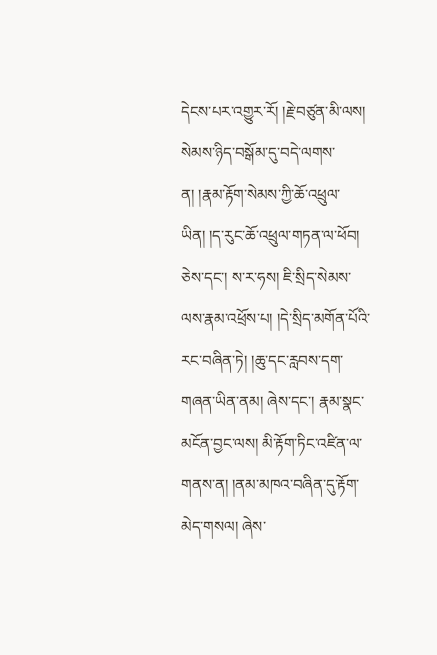དེངས་པར་འགྱུར་རོ། །རྗེ་བཙུན་མི་ལས། སེམས་ཉིད་བསྒོམ་དུ་བདེ་ལགས་ན། །རྣམ་རྟོག་སེམས་ཀྱི་ཆོ་འཕྲུལ་ཡིན། །ད་རུང་ཆོ་འཕྲུལ་གཏན་ལ་ཕོབ། ཅེས་དང་། ས་ར་ཧས། ཇི་སྲིད་སེམས་ལས་རྣམ་འཕྲོས་པ། །དེ་སྲིད་མགོན་པོའི་རང་བཞིན་ཏེ། །ཆུ་དང་རླབས་དག་གཞན་ཡིན་ནམ། ཞེས་དང་། རྣམ་སྣང་མངོན་བྱང་ལས། མི་རྟོག་ཏིང་འཛིན་ལ་གནས་ན། །ནམ་མཁའ་བཞིན་དུ་རྟོག་མེད་གསལ། ཞེས་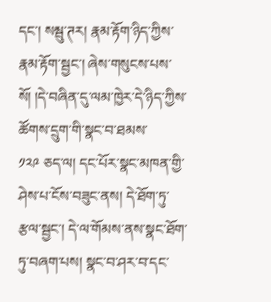དང་། སམྦུ་ཊར། རྣམ་རྟོག་ཉིད་ཀྱིས་རྣམ་རྟོག་སྦྱང་། ཞེས་གསུངས་པས་སོ། །དེ་བཞིན་དུ་ལམ་ཁྱེར་དེ་ཉིད་ཀྱིས་ཚོགས་དྲུག་གི་སྣང་བ་ཐམས་
༡༢༩ ཅད་ལ། དང་པོར་སྣང་མཁན་གྱི་ཤེས་པ་ངོས་བཟུང་ནས། དེ་ཐོག་ཏུ་རྩལ་སྦྱང་། དེ་ལ་གོམས་ནས་སྣང་ཐོག་ཏུ་བཞག་པས། སྣང་བ་ཤར་བ་དང་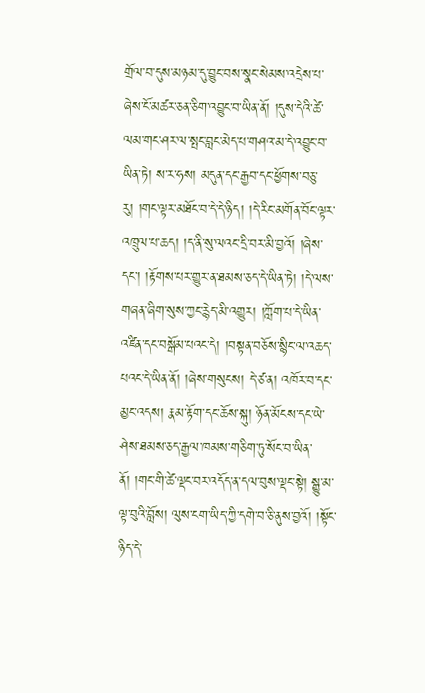གྲོལ་བ་དུས་མཉམ་དུ་བྱུང་བས་སྣང་སེམས་འདྲེས་པ་ཞེས་ངོ་མཚར་ཅན་ཅིག་འབྱུང་བ་ཡིན་ནོ། །དུས་དེའི་ཚེ་ལམ་གང་ཤར་ལ་སྤང་བླང་མེད་པ་གཤའ་མ་དེ་འབྱུང་བ་ཡིན་ཏེ། ས་ར་ཧས། མདུན་དང་རྒྱབ་དང་ཕྱོགས་བཅུ་རུ། །གང་ལྟར་མཐོང་བ་དེ་དེ་ཉིད། །དེ་རིང་མགོན་བོང་ལྟར་འཁྲུལ་པ་ཆད། །ད་ནི་སུ་ལའང་དྲི་བར་མི་བྱའོ། །ཞེས་དང་། །རྟོགས་པར་གྱུར་ན་ཐམས་ཅད་དེ་ཡིན་ཏེ། །དེ་ལས་གཞན་ཞིག་སུས་ཀྱང་རྙེད་མི་འགྱུར། །ཀློག་པ་དེ་ཡིན་འཛིན་དང་བསྒོམ་པའང་དེ། །བསྟན་བཅོས་སྙིང་ལ་འཆད་པའང་དེ་ཡིན་ནོ། །ཞེས་གསུངས། དེ་ཙ་ན། འཁོར་བ་དང་མྱང་འདས། རྣམ་རྟོག་དང་ཆོས་སྐུ། ཉོན་མོངས་དང་ཡེ་ཤེས་ཐམས་ཅད་རྒྱལ་ཁམས་གཅིག་ཏུ་སོང་བ་ཡིན་ནོ། །གང་གི་ཚེ་ལྡང་བར་འདོད་ན་དལ་བུས་ལྡང་སྟེ། སྒྱུ་མ་ལྟ་བུའི་བློས། ལུས་ངག་ཡིད་ཀྱི་དགེ་བ་ཅི་ནུས་བྱའོ། །སྟོང་ཉིད་དེ་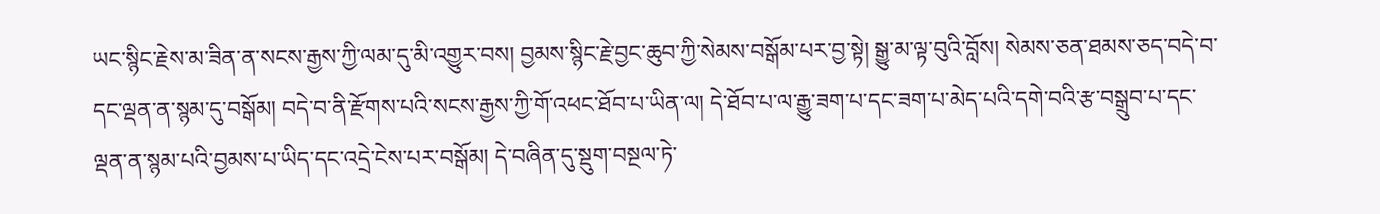ཡང་སྙིང་རྗེས་མ་ཟིན་ན་སངས་རྒྱས་ཀྱི་ལམ་དུ་མི་འགྱུར་བས། བྱམས་སྙིང་རྗེ་བྱང་ཆུབ་ཀྱི་སེམས་བསྒོམ་པར་བྱ་སྟེ། སྒྱུ་མ་ལྟ་བུའི་བློས། སེམས་ཅན་ཐམས་ཅད་བདེ་བ་དང་ལྡན་ན་སྙམ་དུ་བསྒོམ། བདེ་བ་ནི་རྫོགས་པའི་སངས་རྒྱས་ཀྱི་གོ་འཕང་ཐོབ་པ་ཡིན་ལ། དེ་ཐོབ་པ་ལ་རྒྱུ་ཟག་པ་དང་ཟག་པ་མེད་པའི་དགེ་བའི་རྩ་བསྒྲུབ་པ་དང་ལྡན་ན་སྙམ་པའི་བྱམས་པ་ཡིད་དང་འདྲེ་ངེས་པར་བསྒོམ། དེ་བཞིན་དུ་སྡུག་བསྔལ་ཏེ་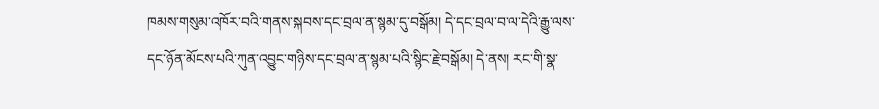ཁམས་གསུམ་འཁོར་བའི་གནས་སྐབས་དང་བྲལ་ན་སྙམ་དུ་བསྒོམ། དེ་དང་བྲལ་བ་ལ་དེའི་རྒྱུ་ལས་དང་ཉོན་མོངས་པའི་ཀུན་འབྱུང་གཉིས་དང་བྲལ་ན་སྙམ་པའི་སྙིང་རྗེ་བསྒོམ། དེ་ནས། རང་གི་སྣ་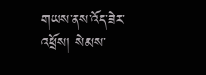གཡས་ནས་འོད་ཟེར་འཕྲོས། སེམས་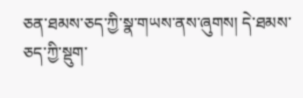ཅན་ཐམས་ཅད་ཀྱི་སྣ་གཡས་ནས་ཞུགས། དེ་ཐམས་ཅད་ཀྱི་སྡུག་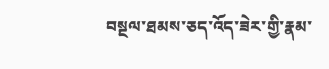བསྔལ་ཐམས་ཅད་འོད་ཟེར་གྱི་རྣམ་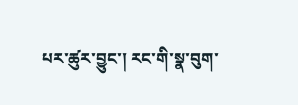པར་ཚུར་བྱུང་། རང་གི་སྣ་བུག་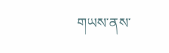གཡས་ནས་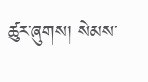ཚུར་ཞུགས། སེམས་